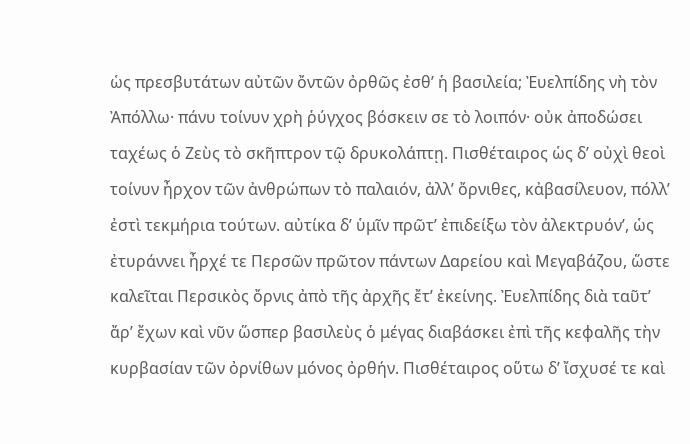ὡς πρεσβυτάτων αὐτῶν ὄντῶν ὀρθῶς ἐσθʼ ἡ βασιλεία; Ἐυελπίδης νὴ τὸν Ἀπόλλω· πάνυ τοίνυν χρὴ ῥύγχος βόσκειν σε τὸ λοιπόν· οὐκ ἀποδώσει ταχέως ὁ Ζεὺς τὸ σκῆπτρον τῷ δρυκολάπτῃ. Πισθέταιρος ὡς δʼ οὐχὶ θεοὶ τοίνυν ἦρχον τῶν ἀνθρώπων τὸ παλαιόν, ἀλλʼ ὄρνιθες, κἀβασίλευον, πόλλʼ ἐστὶ τεκμήρια τούτων. αὐτίκα δʼ ὑμῖν πρῶτʼ ἐπιδείξω τὸν ἀλεκτρυόνʼ, ὡς ἐτυράννει ἦρχέ τε Περσῶν πρῶτον πάντων Δαρείου καὶ Μεγαβάζου, ὥστε καλεῖται Περσικὸς ὄρνις ἀπὸ τῆς ἀρχῆς ἔτʼ ἐκείνης. Ἐυελπίδης διὰ ταῦτʼ ἄρʼ ἔχων καὶ νῦν ὥσπερ βασιλεὺς ὁ μέγας διαβάσκει ἐπὶ τῆς κεφαλῆς τὴν κυρβασίαν τῶν ὀρνίθων μόνος ὀρθήν. Πισθέταιρος οὕτω δʼ ἴσχυσέ τε καὶ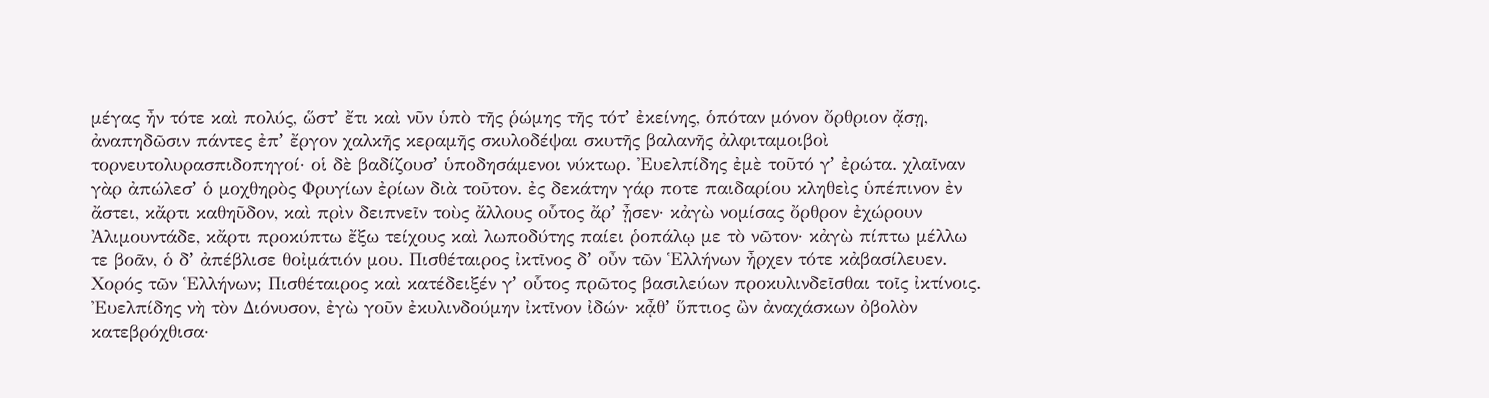μέγας ἦν τότε καὶ πολύς, ὥστʼ ἔτι καὶ νῦν ὑπὸ τῆς ῥώμης τῆς τότʼ ἐκείνης, ὁπόταν μόνον ὄρθριον ᾄσῃ, ἀναπηδῶσιν πάντες ἐπʼ ἔργον χαλκῆς κεραμῆς σκυλοδέψαι σκυτῆς βαλανῆς ἀλφιταμοιβοὶ τορνευτολυρασπιδοπηγοί· οἱ δὲ βαδίζουσʼ ὑποδησάμενοι νύκτωρ. Ἐυελπίδης ἐμὲ τοῦτό γʼ ἐρώτα. χλαῖναν γὰρ ἀπώλεσʼ ὁ μοχθηρὸς Φρυγίων ἐρίων διὰ τοῦτον. ἐς δεκάτην γάρ ποτε παιδαρίου κληθεὶς ὑπέπινον ἐν ἄστει, κἄρτι καθηῦδον, καὶ πρὶν δειπνεῖν τοὺς ἄλλους οὗτος ἄρʼ ᾖσεν· κἀγὼ νομίσας ὄρθρον ἐχώρουν Ἀλιμουντάδε, κἄρτι προκύπτω ἔξω τείχους καὶ λωποδύτης παίει ῥοπάλῳ με τὸ νῶτον· κἀγὼ πίπτω μέλλω τε βοᾶν, ὁ δʼ ἀπέβλισε θοἰμάτιόν μου. Πισθέταιρος ἰκτῖνος δʼ οὖν τῶν Ἑλλήνων ἦρχεν τότε κἀβασίλευεν. Χορός τῶν Ἑλλήνων; Πισθέταιρος καὶ κατέδειξέν γʼ οὗτος πρῶτος βασιλεύων προκυλινδεῖσθαι τοῖς ἰκτίνοις. Ἐυελπίδης νὴ τὸν Διόνυσον, ἐγὼ γοῦν ἐκυλινδούμην ἰκτῖνον ἰδών· κᾆθʼ ὕπτιος ὢν ἀναχάσκων ὀβολὸν κατεβρόχθισα·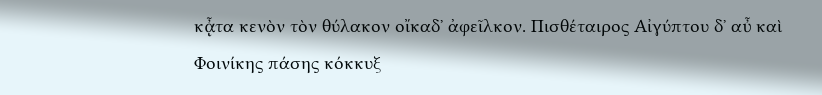κᾆτα κενὸν τὸν θύλακον οἴκαδʼ ἀφεῖλκον. Πισθέταιρος Αἰγύπτου δʼ αὖ καὶ Φοινίκης πάσης κόκκυξ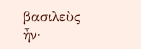βασιλεὺς ἦν·